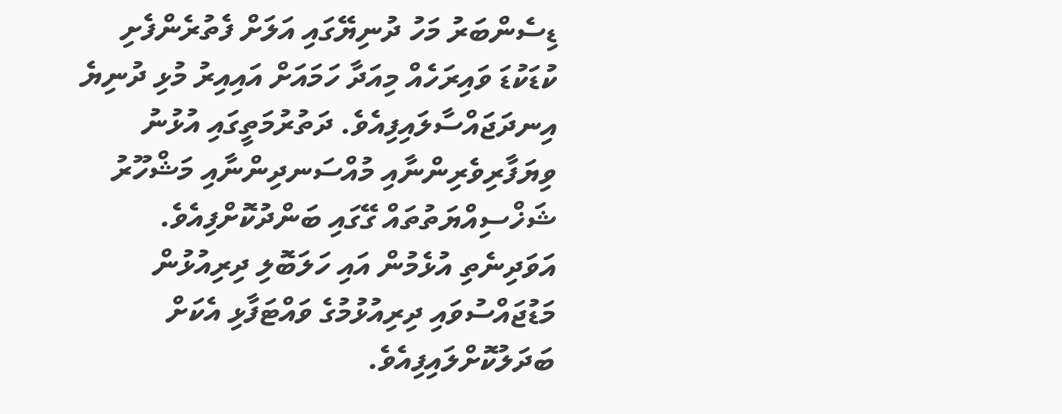ޑިސެންބަރު މަހު ދުނިޔޭގައި އަލަށް ފެތުރެންފެށި ކުޑަކުޑަ ވައިރަހެއް މިއަދާ ހަމައަށް އައިއިރު މުޅި ދުނިޔެ އިނދަޖައްސާލައިފިއެވެ. ދަތުރުމަތީގައި އުޅުނު ވިޔަފާރިވެރިންނާއި މުއްސަނދިންނާއި މަޝްހޫރު ޝަޚްސިއްޔަތުތައް ގޭގައި ބަންދުކޮށްފިއެވެ. އަވަދިނެތި އުޅެމުން އައި ހަލަބޮލި ދިރިއުޅުން މަޑުޖައްސުވައި ދިރިއުޅުމުގެ ވައްޓަފާޅި އެކަށް ބަދަލުކޮށްލައިފިއެވެ.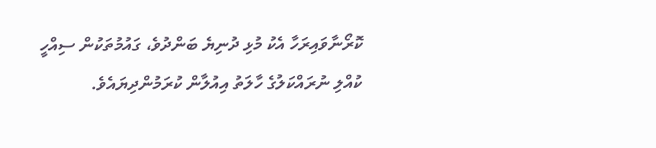ކޮރޯނާވައިރަހާ އެކު މުޅި ދުނިޔެ ބަންދުވެ، ގައުމުތަކުން ސިއްހީ ކުއްލި ނުރައްކަލުގެ ހާލަތު އިއުލާން ކުރަމުންދިޔައެވެ.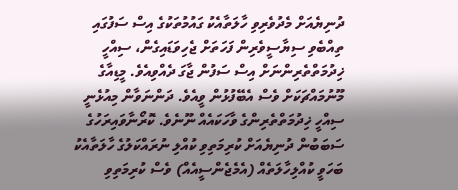ދުނިޔެއަށް މެދުވެރިވި ހާލަތާއެކު ގައުމުތަކުގެ އިސް ސަފުގައި ތިއްބެވި ސިޔާސީވެރިން ފަހަތަށް ޖެހިވަޑައިގެން، ސިއްހީ ޚިދުމަތްތެރިންނަށް އިސް ސަފުން ޖާގަ ދެއްވިއެވެ. މީޑިއާގެ މޫނުމައްޗަކަށް ވެސް އެބޭފުޅުން ވީއެވެ. ދަންނަވާން މިއުޅެނީ ސިއްހީ ޚިދުމަތްތެރިންގެ ވާހަކައެއް ނޫނެވެ. ކޮރޯނާވައިރަހުގެ ސަބަބުން ދުނިޔެއަށް ކުރިމަތިވި ކުއްލި ނުރައްކަލުގެ ހާލަތާއެކު ބަހަވީ ކުއްލިހާލަތެއް (އެމެޖެންސީއެއް) ވެސް ކުރިމަތިވި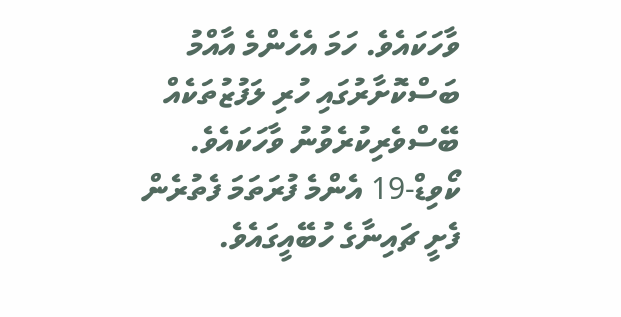ވާހަކައެވެ. ހަމަ އެހެންމެ އާއްމު ބަސްކޮށާރުގައި ހުރި ލަފުޒުތަކެއް ބޭސްވެރިކުރެވުނު ވާހަކައެވެ.
ކޯވިޑް-19 އެންމެ ފުރަތަމަ ފެތުރެން ފެށީ ޗައިނާގެ ހުބޭއީގައެވެ.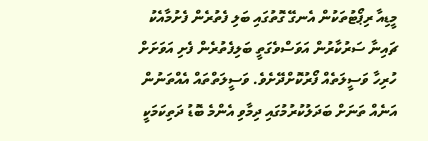މީޑިއާ ރިޕޯޓުތަކުން އެނގޭ ގޮތުގައި ބަލި ފެތުރެން ފެށުމާއެކު ޗައިނާ ސަރުކާރުން އަވަސްވެގަތީ ބަލިފެތުރެން ފެށި އަވަށަށް ހުރިހާ ވަސީލަތެއް ފޯރުކޮށްދޭށެވެ. ވަސީލަތްތައް އެއްތަނުން އަނެއް ތަނަށް ބަދަލުކުރުމުގައި ދިމާވި އެންމެ ބޮޑު ދަތިކަމަކީ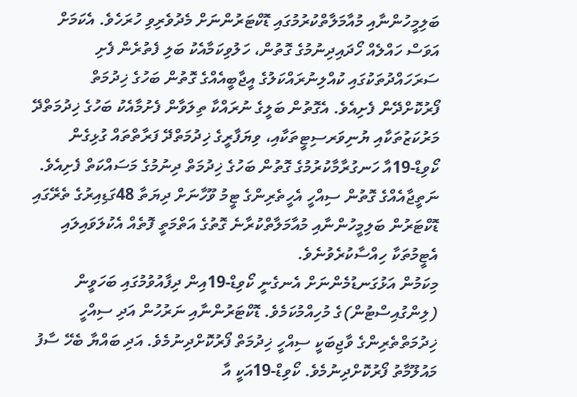ބަލިމީހުންނާއި މުއާމަލާތްކުރުމުގައި ޑޮކްޓަރުންނަށް މެދުވެރިވި ހުރަހެވެ. އެކަމަށް އަވަސް ހައްލެއް ހޯދައިދިނުމުގެ ގޮތުން، ހަލުވިކަމާއެކު ބަލި ފެތުރެން ފެށި ސަރަހައްދުތަކުގައި ކުއްލިނުރައްކަލުގެ އީޖާބީއެއްގެ ގޮތުން ބަހުގެ ޚިދުމަތް ފޯރުކޮށްދޭން ފެށިއެވެ. އެގޮތުން ބަލީގެ ނުރައްކާ ތިލަވާން ފެށުމާއެކު ބަހުގެ ޚިދުމަތްދޭ މަރުކަޒުތަކާއި ޔުނިވަރސިޓީތަކާއި، ވިޔަފާރީގެ ޚިދުމަތްދޭ ފަރާތްތައް ގުޅިގެން ކޯވިޑް-19އާ ހަނގުރާމާކުރުމުގެ ގޮތުން ބަހުގެ ޚިދުމަތް ދިނުމުގެ މަސައްކަތް ފެށިއެވެ. ނަތީޖާއެއްގެ ގޮތުން ސިއްހީ އެހީތެރިންގެ ޓީމު ވޫހާނަށް ދިޔަތާ 48ގަޑިއިރުގެ ތެރޭގައި ޑޮކްޓަރުން ބަލިމީހުންނާއި މުއާމަލާތްކުރާނެ ގޮތުގެ އަތްމަތީ ފޮތެއް އެކުލަވައިލައި އެޓީމުތަކާ ހިއްސާކުރެވުނެވެ.
މިކަމުން އަޅުގަނޑުމެންނަށް އެނގެނީ ކޯވިޑް-19އިން ދިފާއުވުމުގައި ބަހަވީން (ލިންގުއިސްޓުން)ގެ މުހިއްމުކަމެވެ. ޑޮކްޓަރުންނާއި ނަރުހުން އަދި ސިއްހީ ޚިދުމަތްތެރިންގެ ވާޖިބަކީ ސިއްހީ ޚިދުމަތް ފޯރުކޮށްދިނުމެވެ. އަދި ބައްޔާ ބެހޭ ސާފު މައުލޫމާތު ފޯރުކޮށްދިނުމެވެ. ކޯވިޑް-19އަކީ އާ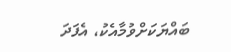ބައްޔަކަށްވުމާއެކު، އެފަދަ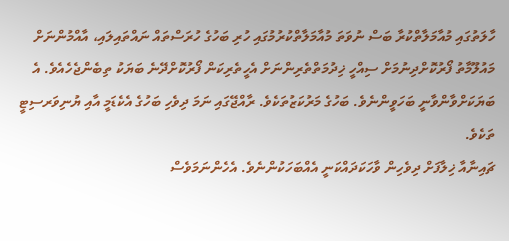ހާލަތުގައި މުއާމަލާތްކުރާ ބަސް ނުވަތަ މުއާމަލާތްކުރުމުގައި ހުރި ބަހުގެ ހުރަސްތައް ނައްތައިލައި، އާއްމުންނަށް މައުލޫމާތު ފޯރުކޮށްދިނުމަށް ސިއްހީ ޚިދުމަތްތެރިންނަށް އެހީތެރިކަން ފޯރުކޮށްދޭނެ ބަޔަކު ތިބެންޖެހެއެވެ. އެ ބަޔަކަށްވާންވާނީ ބަހަވީންނެވެ. ބަހުގެ މަރުކަޒުތަކެވެ. ރާއްޖޭގައި ނަމަ ދިވެހި ބަހުގެ އެކެޑަމީ އާއި ޔުނިވަރސިޓީ ތަކެވެ.
ޗައިނާއާ ޚިލާފަށް ދިވެހިން ވާހަކަދައްކަނީ އެއްބަހަކުންނެވެ. އެހެންނަމަވެސް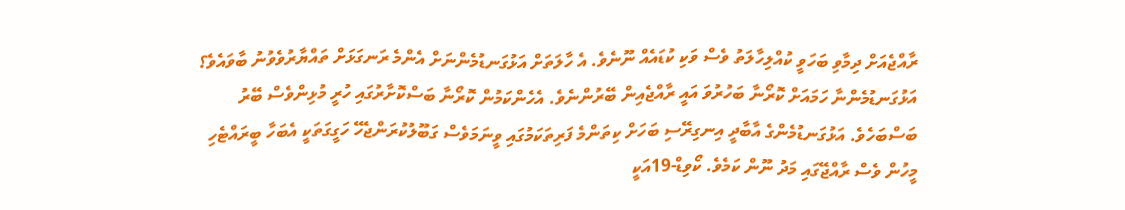ރާއްޖެއަށް ދިމާވި ބަހަވީ ކުއްލިހާލަތު ވެސް ވަކި ކުޑައެއް ނޫނެވެ. އެ ހާލަތަށް އަޅުގަނޑުމެންނަށް އެންމެ ރަނގަޅަށް ތައްޔާރުވެވުނު ބާވައެވެ؟ އަޅުގަނޑުމެންނާ ހަމައަށް ކޮރޯނާ ބަހުރުވަ އައީ ރާއްޖެއިން ބޭރުންނެވެ. އެހެންކަމުން ކޮރޯނާ ބަސްކޮށާރުގައި ހުރީ މުޅިންވެސް ބޭރު ބަސްބަހެވެ. އަޅުގަނޑުމެންގެ އާބާދީ އިނގިރޭސި ބަހަށް ކިތަންމެ ފަރިތަކަމުގައި ވީނަމަވެސް ގަބޫލުކުރަންޖެހޭ ހަގީގަތަކީ އެބަހާ ބީރައްޓެހި މީހުން ވެސް ރާއްޖޭގައި މަދު ނޫން ކަމެވެ. ކޯވިޑް-19އަކީ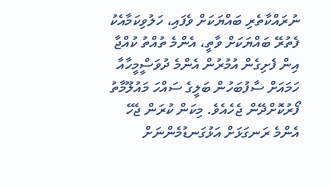ނުރައްކާތެރި ބައްޔަކަށް ވެފައި، ހަލުވިކަމާއެކު ފެތުރޭ ބައްޔަކަށް ވާތީ، އެންމެ ތުއްތު ކުއްޖާ އިން ފެށިގެން އުމުރުން އެންމެ ދުވަސްީމީހާއާ ހަމައަށް ސާފުބަހުން ބަލީގެ ސައްހަ މައުލޫމާތު ފޯރުކޮށްދޭން ޖެހެއެވެ. މިކަން ކުރަން ޖެހޭ އެންމެ ރަނގަޅަށް އަޅުގަނޑުމެންނަށް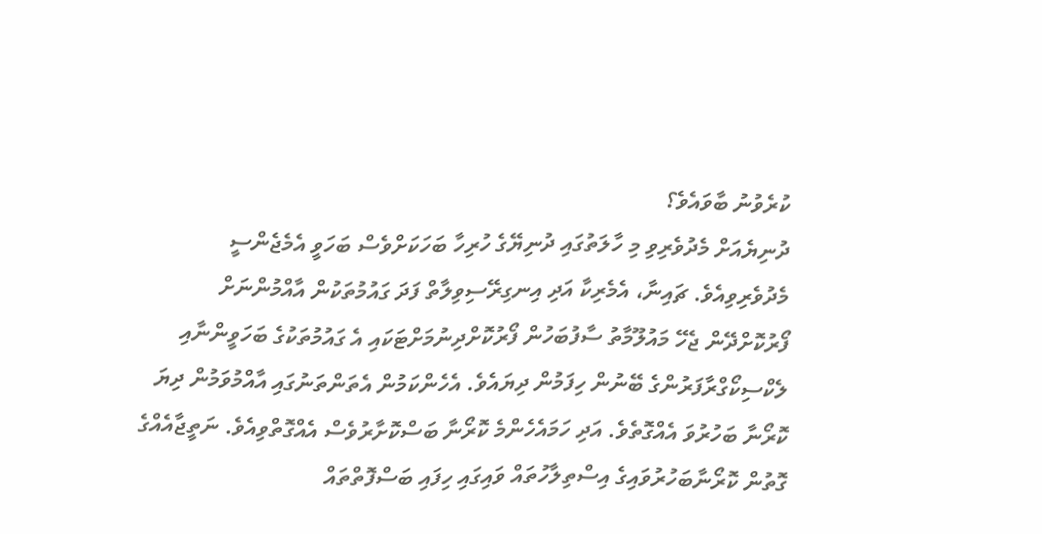ކުރެވުނު ބާވައެވެ؟
ދުނިޔެއަށް މެދުވެރިވި މި ހާލަތުގައި ދުނިޔޭގެ ހުރިހާ ބަހަކަށްވެސް ބަހަވީ އެމެޖެންސީ މެދުވެރިވިއެވެ. ޗައިނާ، އެމެރިކާ އަދި އިނގިރޭސިވިލާތް ފަދަ ގައުމުތަކުން އާއްމުންނަށް ފޯރުކޮށްދޭން ޖެހޭ މައުލޫމާތު ސާފުބަހުން ފޯރުކޮށްދިނުމަށްޓަކައި އެ ގައުމުތަކުގެ ބަހަވީންނާއި ލެކްސިކޯގްރާފަރުންގެ ބޭނުން ހިފަމުން ދިޔައެވެ. އެހެންކަމުން އެތަންތަނުގައި އާއްމުވަމުން ދިޔަ ކޮރޯނާ ބަހުރުވަ އެއްގޮތެވެ. އަދި ހަމައެހެންމެ ކޮރޯނާ ބަސްކޮށާރުވެސް އެއްގޮތްވިއެވެ. ނަތީޖާއެއްގެ ގޮތުން ކޮރޯނާބަހުރުވައިގެ އިސްތިލާހުތައް ވައިގައި ހިފައި ބަސްފޮތްތައް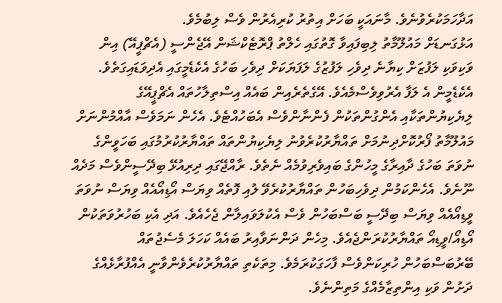އަދާހަމަކުރެވުނެވެ. މާނައަކީ ބަހަށް އިތުރު ކުރިއެރުން ވެސް ލިބުމެވެ.
އަޅުގަނޑަށް މައުލޫމާތު ލިބިފައިވާ ގޮތުގައި ހެލްތު ޕްރޮޓެކްޝަން އޭޖެންސީ (އެޗްޕީއޭ) އިން ވަކިވަކި ލަފުޒަށް ކިޔާނެ ދިވެހި ލަފުޒުގެ ލަފަޔަކަށް ދިވެހި ބަހުގެ އެކެޑެމީގައި އެދިވަޑައިގަތެވެ. އެކެޑެމީން އެ ލަފާ އެރުވިވެސްމެއެވެ. އޭގެތެރެއިން ބައެއް އިސްތިލާހުތައް އެޗްޕީއޭގެ ލިޔެކިޔުންތަކާއި އެންގުންތަކުން ފެންނާންވެސް އެބަހުއްޓެވެ. އެހެން ނަމަވެސް އާއްމުންނަށް މައުލޫމާތު ފޯރުކޮށްދިނުމަށް ތައްޔާރުކުރެވުނު ލިޔެކިޔުންތައް ތައްޔާރުކުރުމުގައި ބަހަވީންގެ ނުވަތަ ބަހުގެ ދާއިރާގެ މީހުންގެ ބައިވެރިވުމެއް ނެތެވެ. ރާއްޖޭގައި ދިރިއުޅޭ ބިދޭސީންވެސް މަދެއް ނޫނެވެ. އެހެންކަމުން ދިވެހިބަހުން ތައްޔާރުކުރެވޭ ލުއި ފޮތެއް ވިޔަސް އޯޑިއޯއެއް ވިޔަސް ނުވަތަ ވީޑިއޯއެއް ވިޔަސް ބިދޭސީ ބަސްބަހުން ވެސް އެކުލަވައިލާން ޖެހެއެވެ. އަދި އެކި ބަހުރުވަތަކުން އޯޑިއޯ/ވީޑިއޯ ތައްޔާރުކުރަންޖެއެވެ. މިހެން ދަންނަވާއިރު ބައެއް ކަހަލަ މެސެޖުތައް ބޭރުބަސްބަހުން ހުރިކަންވެސް ފާހަގަކުރަމެވެ. މިތަކެތި ތައްޔާރުކުރެވެންވާނީ އެއްފުރާޅެއްގެ ދަށުން ވަކި އިންތިޒާމެއްގެ މަތިންނެވެ.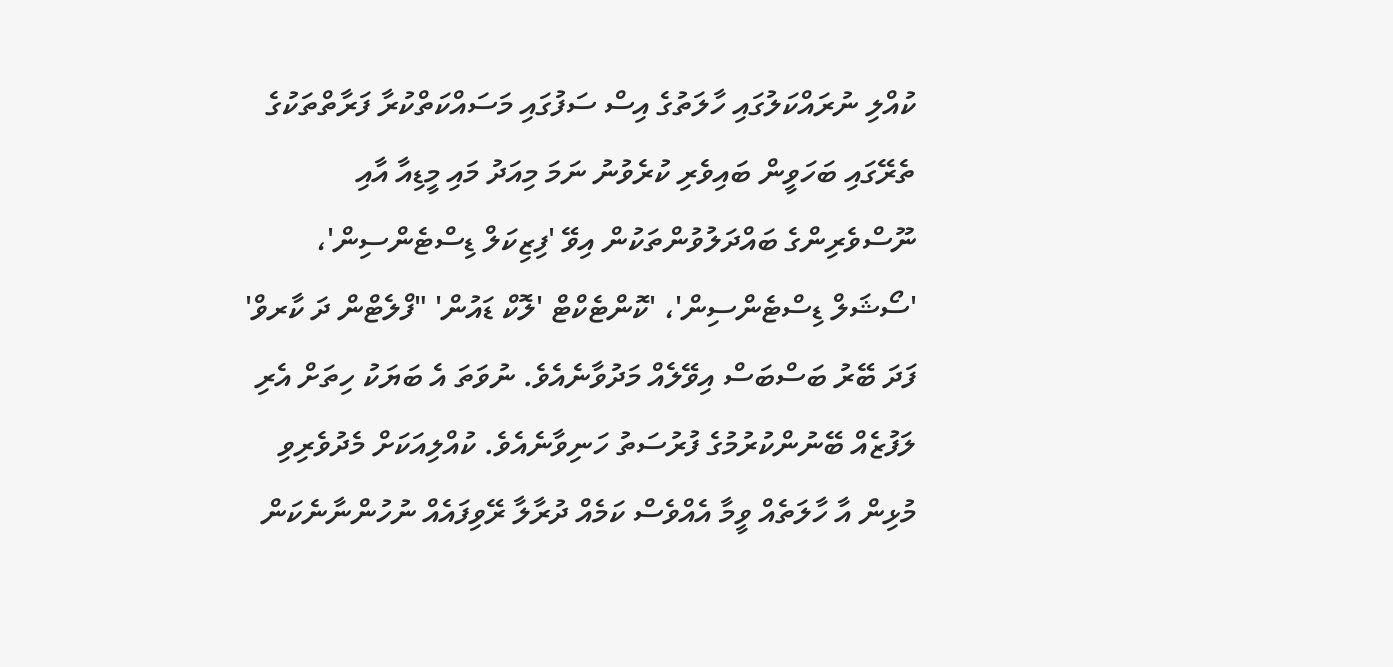ކުއްލި ނުރައްކަލުގައި ހާލަތުގެ އިސް ސަފުގައި މަސައްކަތްކުރާ ފަރާތްތަކުގެ ތެރޭގައި ބަހަވީން ބައިވެރި ކުރެވުނު ނަމަ މިއަދު މައި މީޑިއާ އާއި ނޫސްވެރިންގެ ބައްދަލުވުންތަކުން އިވޭ 'ފިޒިކަލް ޑިސްޓެންސިން'، 'ސޯޝަލް ޑިސްޓެންސިން'، 'ކޮންޓެކްޓް 'ލޮކް ޑައުން' "ފްލެޓްން ދަ ކާރވް' ފަދަ ބޭރު ބަސްބަސް އިވޭލެއް މަދުވާނެއެވެ. ނުވަތަ އެ ބަޔަކު ހިތަށް އެރި ލަފުޒެއް ބޭނުންކުރުމުގެ ފުރުސަތު ހަނިވާނެއެވެ. ކުއްލިއަކަށް މެދުވެރިވި މުޅިން އާ ހާލަތެއް ވީމާ އެއްވެސް ކަމެއް ދުރާލާ ރޭވިފައެއް ނުހުންނާނެކަން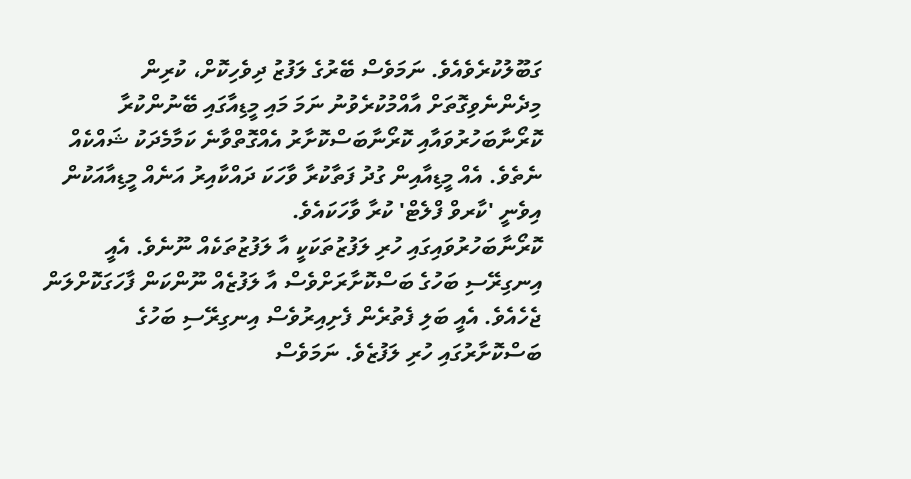ގަބޫލުކުރެވެއެވެ. ނަމަވެސް ބޭރުގެ ލަފުޒު ދިވެހިކޮށް، ކުރިން މިދެންނެވިގޮތަށް އާއްމުކުރެވުނު ނަމަ މައި މީޑިއާގައި ބޭނުންކުރާ ކޮރޯނާބަހުރުވައާއި ކޮރޯނާބަސްކޮށާރު އެއްގޮތްވާނެ ކަމާމެދަކު ޝައްކެއް ނެތެވެ. އެއް މީޑިއާއިން ގުދު ފަތާކުރާ ވާހަކަ ދައްކާއިރު އަނެއް މީޑިއާއަކުން އިވެނީ 'ކާރވް ފްލެޓް' ކުރާ ވާހަކައެވެ.
ކޮރޯނާބަހުރުވައިގައި ހުރި ލަފުޒުތަކަކީ އާ ލަފުޒުތަކެއް ނޫނެވެ. އެއީ އިނގިރޭސި ބަހުގެ ބަސްކޮށާރަށްވެސް އާ ލަފުޒެއް ނޫންކަން ފާހަގަކޮށްލަން ޖެހެއެވެ. އެއީ ބަލި ފެތުރެން ފެށިއިރުވެސް އިނގިރޭސި ބަހުގެ ބަސްކޮށާރުގައި ހުރި ލަފުޒެވެ. ނަމަވެސް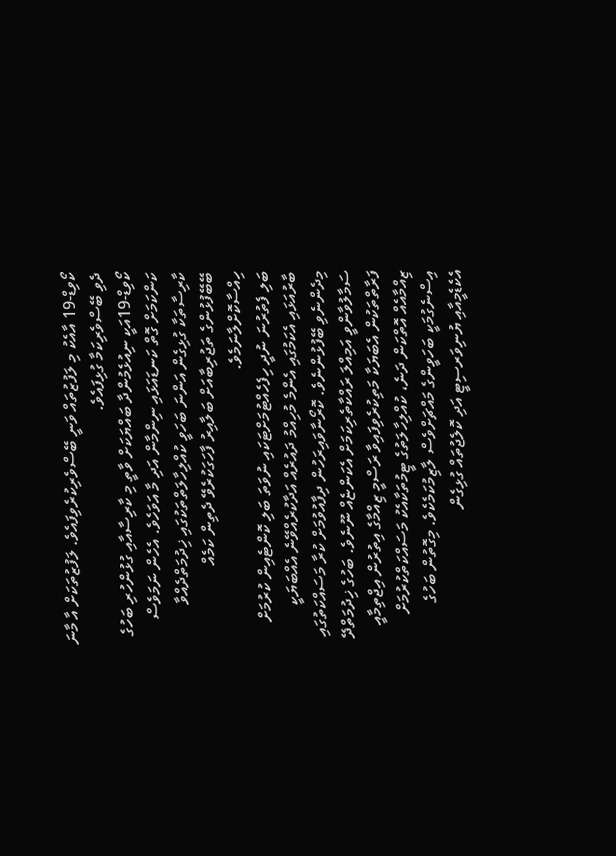ކޯވިޑް-19 އާއެކު މި ލަފުޒުތައް ވަނީ ބޭސްވެރިކުރެވިފައެވެ. ލަފުޒުތަކަށް އާ މާނަ ދެވި ބޭސްވެރިކަމާ ގުޅިފައެވެ.
ކޯވިޑް-19އަކީ ނިއުޅެމުންދާ ބައްޔަކަށް ވާތީ މި ކާރިސާއާއި ގުޅުންހުރި ބަހުގެ ކަންކަމަށް ގޮތް ކަނޑައަޅައި ނިންމާން އަދި މާ އަވަހެވެ. އެހެން ނަމަވެސް ކާރިސާތަކާ ގުޅިގެން އަންނަ ބަހަވީ ކުއްލިހާލަތްތަކުގައި ޚިދުމަތްދެއްވާ ބޭބޭފުޅުންގެ ތަޖުރިބާއަށް ބަލާއިރު ފާހަގަކުރެވޭ ދެތިން ކަމެއް ހިއްސާކޮށްލާނަމެވެ.
ބަލި ފެތުރުނަ ނުދީ ހިފެހެއްޓުމަށްޓަކައި ނުވަތަ ބަލި ކޮންޓެއިން ކުރުމަށް ބާރުއަޅައި އެކަމުގައި އެންމެ މުހިއްމު ދައުރެއް އަދާކުރެއްވޭނެ އެއްބަޔަކީ މިދެންނެވި ބޭފުޅުންނެވެ. ކޮރޯނާވައިރަހުން ދިފާއުވުމަށް ކުރާ މަސައްކަތުގައި ސަމާލުވާންވީ އަމިއްލަ ރައްކާތެރިކަމަށް އެކަންޏެއް ނޫނެވެ. ބަހުގެ ޚިދުމަތްދޭ ފަރާތްތަކުން އެބަޔަކާ މަތިކުރެވިފައިވާ ރަސްމީ ޒިއްމާގެ އިތުރުން އިޖްތިމާއީ ޒިއްމާއެއް އޮތްކަން ދަނެ، ކުއްލިހާލަތުގެ ޓީމުތަކާއެކު މަސައްކަތްކުރުމަށް އިސްނެގުމަކީ ބަހަވީންގެ މައްޗަށްވެސް ލާޒިމުކަމެކެވެ. މިގޮތުން ބަހުގެ އެކެޑެމީއާއި ޔުނިވަރސިޓީ އަދި ކޮލެޖުތައް ގުޅިގެން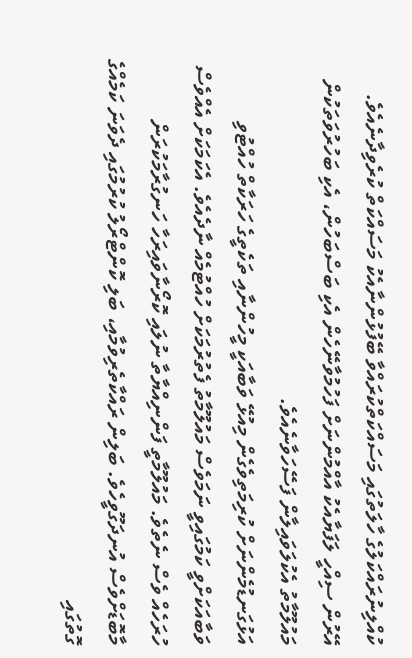ކުއްލިނުރައްކަލުގެ ހާލަތުގައި މަސައްކަތްކުރައްވާ ބޭފުޅުންނާއެކު މަސައްކަތް ކުރެވިދާނެއެވެ. އޭރުން ސިއްހީ ލަފަޔާއެކު އާއްމުންނަށް ފަހުމުވާނޭހެން އެކި ބަސްބަހުން، އެކި ބަހުރުވަތަކުން މައުލޫމާތު އެކުލަވައިލާން ފަސޭހަވާނެއެވެ.
އަޅުގަނޑުމެންނަށް ކުރިމަތިވެގެން މިއުޅޭ ވަބާއަކީ މީހުންނާއި ތަކެތީގެ ހަރަކާތް ހުއްޓުވި ވަބާއަކަށްވީ ކަމުގައިވީ ނަމަވެސް މައުލޫމާތު ފެތުރުމަކަށް ހުއްޓުމެއް ނާދެއެވެ. އެކަމަކަށް އެއްވެސް ހުރަހެއް ވެސް ނެތެވެ. މައުލޫމާތީ ފަންނިއްޔާތާ ނުލައި ކޮރޯނާވައިރަހާ ހަނގުރާމަކުރަން މާބޮޑަށްވެސް އުނދަގޫވީހެވެ. ބަލިން ރައްކާތެރިވުމާއި، ބަލި ކޮންޓްރޯލު ކުރުމުގައި ދެވަނަ ކަމެއްގެ ގޮތުގައި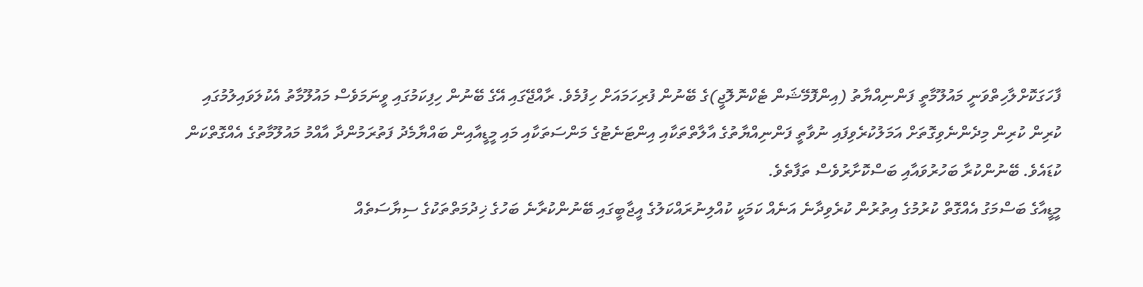ފާހަގަކޮށްލާހިތްވަނީ މައުލޫމާތީ ފަންނިއްޔާތު (އިންފޮމޭޝަން ޓެކްނޮލޮޖީ)ގެ ބޭނުން ފުރިހަމައަށް ހިފުމެވެ. ރާއްޖޭގައި އޭގެ ބޭނުން ހިފިކަމުގައި ވީނަމަވެސް މައުލޫމާތު އެކުލަވައިލުމުގައި ކުރިން ކުރިން މިދެންނެވިގޮތަށް އަމަލުކުރެވިފައި ނުވާތީ ފަންނިއްޔާތުގެ އާލާތްތަކާއި އިންޓަނެޓުގެ މަންސަތަކާއި މައި މީޑީއާއިން ބައްޔާމެދު ފަތުރަމުންދާ އާއްމު މައުލޫމާތުގެ އެއްގޮތްކަން ކުޑައެވެ. ބޭނުންކުރާ ބަހުރުވައާއި ބަސްކޮށާރުވެސް ތަފާތެވެ.
މީޑީއާގެ ބަސްމަގު އެއްގޮތް ކުރުމުގެ އިތުރުން ކުރެވިދާނެ އަނެއް ކަމަކީ ކުއްލިނުރައްކަލުގެ އީޖާބީގައި ބޭނުންކުރާނެ ބަހުގެ ޚިދުމަތްތަކުގެ ސިޔާސަތެއް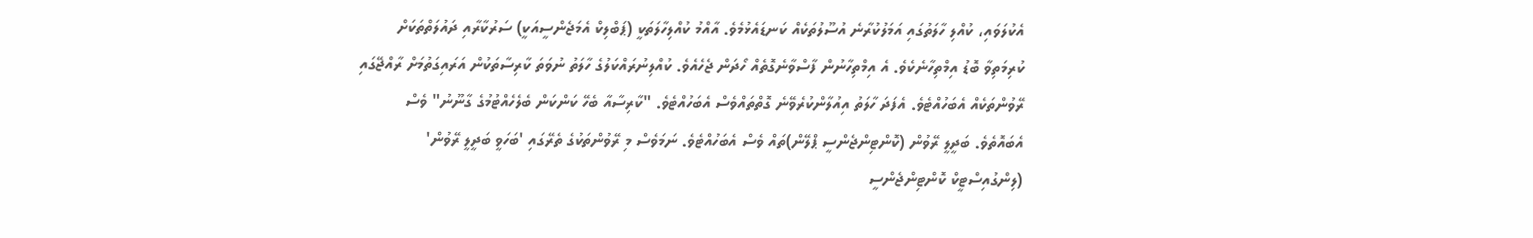އެކުލަވައި، ކުއްލި ހާލަތުގައި އަމަލުކުރާނެ އުސޫލުތަކެއް ކަނޑައެޅުމެވެ. އާއްމު ކުއްލިހާލަތަކީ (ޕަބްލިކް އެމަޖެންސީއަކީ) ސަރުކާރާއި ދައުލަތްތަކަށް ކުރިމަތިވާ ބޮޑު އިމްތިހާނެކެވެ. އެ އިމްތިހާނުން ފާސްވާނެގޮތެއް ހޯދަން ޖެހެއެވެ. ކުއްލިނުރައްކަލުގެ ހާލަތު ނުވަތަ ކާރިސާތަކުން އަރައިގަތުމަށް ރާއްޖޭގައި ރޭވުންތަކެއް އެބަހުއްޓެވެ. އެފަދަ ހާލަތު އިއުލާންކުރެވޭނެ ގޮތްތައްވެސް އެބަހުއްޓެވެ. "ކާރިސާއާ ބެހޭ ކަންކަން ބެލެހެއްޓުމުގެ ގާނޫނު" ވެސް އެބައޮތެވެ. ބަދީލީ ރޭވުން (ކޮންޓިންޖެންސީ ޕްލޭން)ތައް ވެސް އެބަހުއްޓެވެ. ނަމަވެސް މި ރޭވުންތަކުގެ ތެރޭގައި 'ބަހަވީ ބަދީލީ ރޭވުން' (ލިންގުއިސްޓީކް ކޮންޓިންޖެންސީ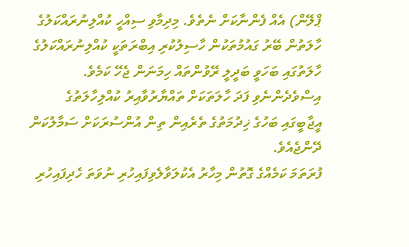ޕްލޭން) އެއް ފެންނާކަށް ނެތެވެ. މިދިމާވި ސިއްހީ ކުއްލިނުރައްކަލުގެ ހާލަތުން ބޭރު ގައުމުތަކުން ހާސިލުކުރި އިބްރަތަކީ ކުއްލިނުރައްކަލުގެ ހާލަތުގައި ބަހަވީ ބަދީލީ ރޭވުންތައް ހިމަނަން ޖެހޭ ކަމެވެ.
އިސްވެދެންނެވި ފަދަ ހާލަތަކަށް ތައްޔާރުވާއިރު ކުއްލިހާލަތުގެ އީޖާބީގައި ބަހުގެ ޚިދުމަތުގެ ތެރެއިން ތިން އުންސުރަކަށް ސަމާލުކަން ދޭންޖެއެވެ.
ފުރަތަމަ ކަމެއްގެ ގޮތުން މިހާރު އެކުލަވާލެވިފައިހުރި ނުވަތަ ހެދިފައިހުރި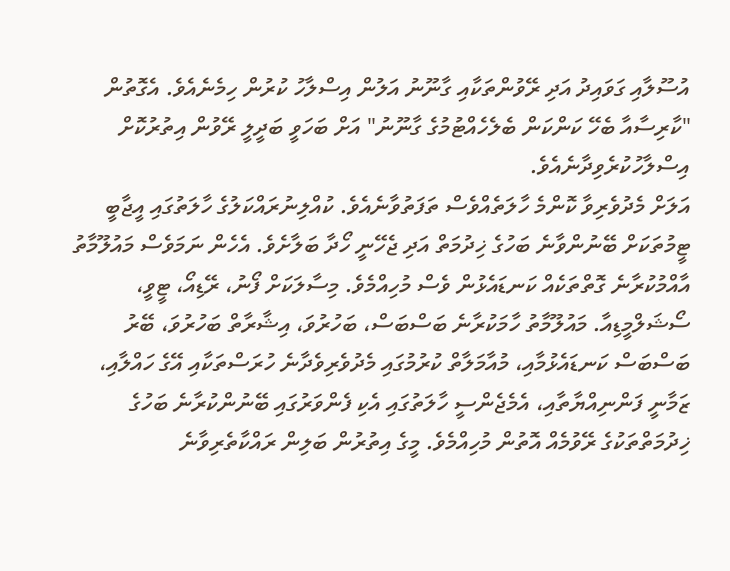އުސޫލާއި ގަވައިދު އަދި ރޭވުންތަކާއި ގާނޫނު އަލުން އިސްލާހު ކުރުން ހިމެނެއެވެ. އެގޮތުން "ކާރިސާއާ ބެހޭ ކަންކަން ބެލެހެއްޓުމުގެ ގާނޫނު" އަށް ބަހަވީ ބަދީލީ ރޭވުން އިތުރުކޮށް އިސްލާހުކުރެވިދާނެއެވެ.
އަލަށް މެދުވެރިވާ ކޮންމެ ހާލަތެއްވެސް ތަފަތުވާނެއެވެ. ކުއްލިނުރައްކަލުގެ ހާލަތުގައި އީޖާބީ ޓީމުތަކަށް ބޭނުންވާނެ ބަހުގެ ޚިދުމަތް އަދި ޖެހޭނީ ހޯދާ ބަލާށެވެ. އެހެން ނަމަވެސް މައުލޫމާތު އާއްމުކުރާނެ ގޮތްތަކެއް ކަނޑައެޅުން ވެސް މުހިއްމެވެ. މިސާލަކަށް ފޯނު، ރޭޑިއޯ، ޓީވީ، ސޯޝަލްމީޑިއާ. މައުލޫމާތު ހާމަކުރާނެ ބަސްބަސް، ބަހުރުވަ، އިޝާރާތް ބަހުރުވަ، ބޭރު ބަސްބަސް ކަނޑައެޅުމާއި، މުއާމަލާތް ކުރުމުގައި މެދުވެރިވެދާނެ ހުރަސްތަކާއި އޭގެ ހައްލާއި، ޒަމާނީ ފަންނިއްޔާތާއި، އެމެޖެންސީ ހާލަތުގައި އެކި ފެންވަރުގައި ބޭނުންކުރާނެ ބަހުގެ ޚިދުމަތްތަކުގެ ރޭވުމެއް އޮތުން މުހިއްމެވެ. މީގެ އިތުރުން ބަލިން ރައްކާތެރިވާނެ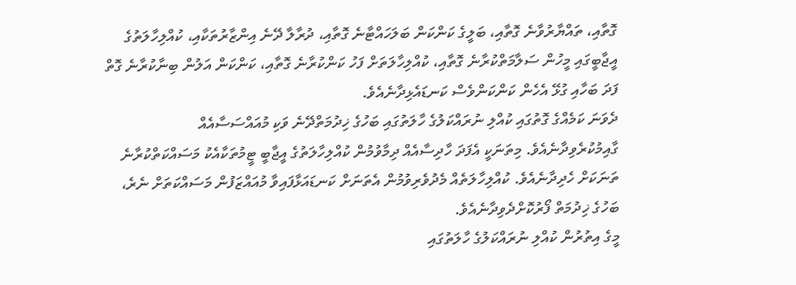ގޮތާއި، ތައްޔާރުވާނެ ގޮތާއި، ބަލީގެ ކަންކަން ބަލަހައްޓާނެ ގޮތާއި، ދުރާލާ ދޭނެ އިންޒާރުތަކާއި، ކުއްލިހާލަތުގެ އީޖާބީގައި މީހުން ސަލާމަތްކުރާނެ ގޮތާއި، ކުއްލިހާލަތަށް ފަހު ކަންކުރާނެ ގޮތާއި، ކަންކަން އަލުން ބިނާކުރާނެ ގޮތް ފަދަ ބަހާއި ގުޅޭ އެހެން ކަންކަންވެސް ކަނޑައެޅިދާނެއެވެ.
ދެވަނަ ކަމެއްގެ ގޮތުގައި ކުއްލި ނުރައްކަލުގެ ހާލަތުގައި ބަހުގެ ޚިދުމަތްދޭނެ ވަކި މުއައްސަސާއެއް ގާއިމުކުރެވިދާނެއެވެ. މިތަނަކީ އެފަދަ ހާދިސާއެއް ދިމާވުމުން ކުއްލިހާލަތުގެ އީޖާބީ ޓީމުތަކާއެކު މަސައްކަތްކުރާނެ ތަނަކަށް ހެދިދާނެއެވެ. ކުއްލިހާލަތެއް މެދުވެރިވުމުން އެތަނަށް ކަނޑައަޅާފައިވާ މުއައްޒަފުން މަސައްކަތަށް ނެރެ، ބަހުގެ ޚިދުމަތް ފޯރުކޮށްދެވިދާނެއެވެ.
މީގެ އިތުރުން ކުއްލި ނުރައްކަލުގެ ހާލަތުގައި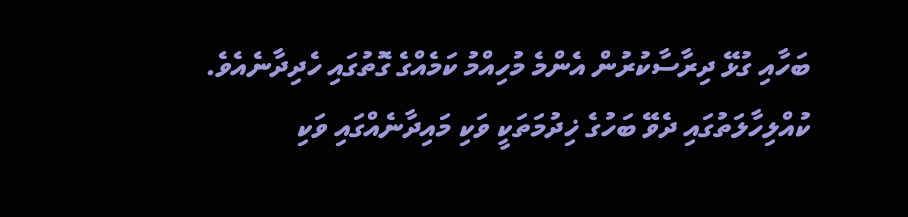ބަހާއި ގުޅޭ ދިރާސާކުރުން އެންމެ މުހިއްމު ކަމެއްގެ ގޮތުގައި ހެދިދާނެއެވެ. ކުއްލިހާލަތުގައި ދެވޭ ބަހުގެ ޚިދުމަތަކީ ވަކި މައިދާނެއްގައި ވަކި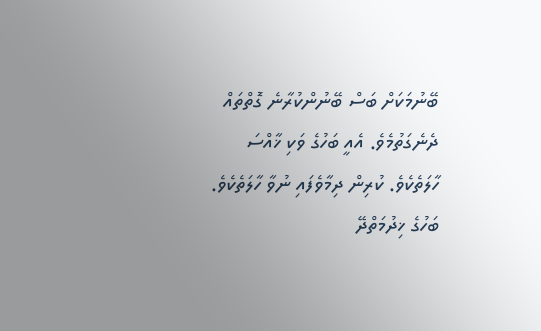ބޭނުމަކަށް ބަސް ބޭނުންކުރާނެ ގޮތްތައް ދެނެގަތުމެވެ. އެއީ ބަހުގެ ވަކި ޚާއްސަ ހާލަތެކެވެ. ކުރިން ދިމާވެފައި ނުވާ ހާލަތެކެވެ. ބަހުގެ ޚިދުމަތްދޭ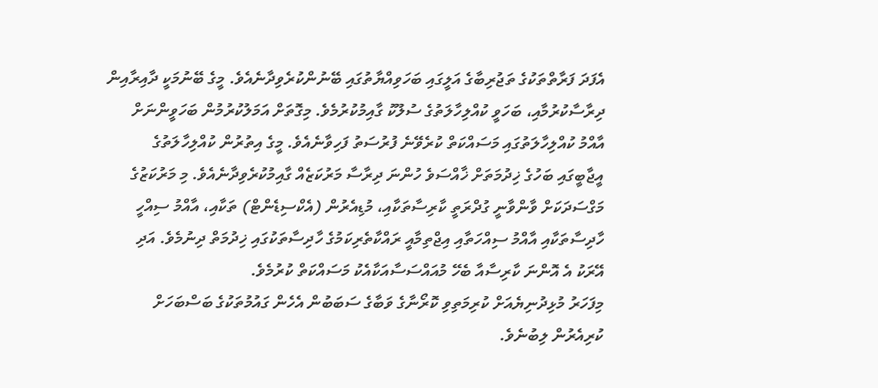އެފަދަ ފަރާތްތަކުގެ ތަޖުރިބާގެ އަލީގައި ބަހަވިއްޔާތުގައި ބޭނުންކުރެވިދާނެއެވެ. މީގެ ބޭނުމަކީ ދާއިރާއިން ދިރާސާކުރުމާއި، ބަހަވީ ކުއްލިހާލަތުގެ ސުލޫކު ގާއިމުކުރުމެވެ. މިގޮތަށް އަމަލުކުރުމުން ބަހަވީންނަށް އާއްމު ކުއްލިހާލަތުގައި މަސައްކަތް ކުރެވޭނެ ފުރުސަތު ފަހިވާނެއެވެ. މީގެ އިތުރުން ކުއްލިހާލަތުގެ އީޖާބީގައި ބަހުގެ ޚިދުމަތަށް ޚާއްސަވެ ހުންނަ ދިރާސާ މަރުކަޒެއް ގާއިމުކުރެވިދާނެއެވެ. މި މަރުކަޒުގެ މަގްސަދަކަށް ވާންވާނީ ގުދްރަތީ ކާރިސާތަކާއި، މުޑިއެރުން (އެކްސިޑެންޓް) ތަކާއި، އާއްމު ސިއްހީ ހާދިސާތަކާއި އާއްމު ސިއްހަތާއި އިޖްތިމާއީ ރައްކާތެރިކަމުގެ ހާދިސާތަކުގައި ޚިދުމަތް ދިނުމެވެ. އަދި އޭރަކު އެ އޮންނަ ކާރިސާއާ ބެހޭ މުއައްސަސާއަކާއެކު މަސައްކަތް ކުރުމެވެ.
މިފަހަރު މުޅިދުނިޔެއަށް ކުރިމަތިވި ކޮރޯނާގެ ވަބާގެ ސަބަބުން އެހެން ގައުމުތަކުގެ ބަސްބަހަށް ކުރިއެރުން ލިބުނެވެ.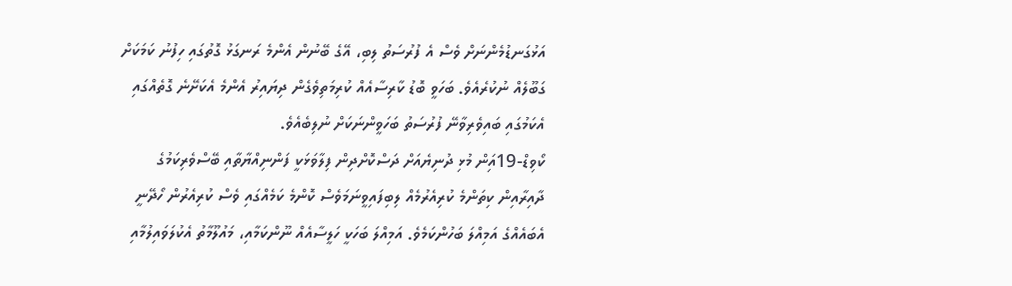އަޅުގަނޑުމެންނަށް ވެސް އެ ފުރުސަތު ލިބި، އޭގެ ބޭނުން އެންމެ ރަނގަޅު ގޮތުގައި ހިފުނު ކަމަކަށް ގަބޫލެއް ނުކުރެއެވެ. ބަހަވީ ބޮޑު ކާރިސާއެއް ކުރިމަތިވެގެން ދިޔައިރު އެންމެ އެކަށޭނެ ގޮތެއްގައި އެކަމުގައި ބައިވެރިވާނޭ ފުރުސަތު ބަހަވީންނަކަށް ނުލިބެއެވެ.
ކޯވިޑް-19އަިން މުޅި ދުނިޔެއަށް ދަސްކޮށްދިން ފިލާވަޅަކީ ފަންނިއްޔާތާއި ބޭސްވެރިކަމުގެ ދާއިރާއިން ކިތަންމެ ކުރިއެރުމެއް ލިބިފައިވީނަމަވެސް ކޮންމެ ކަމެއްގައި ވެސް ކުރިއެރުން ހޯދޭނީ އެބައެއްގެ އަމިއްލަ ބަހުންކަމެވެ. އަމިއްލަ ބަހަކީ ހަލީސާއެއް ނޫންކަމާއި، މައުލޫމާތު އެކުލަވައިލުމާއި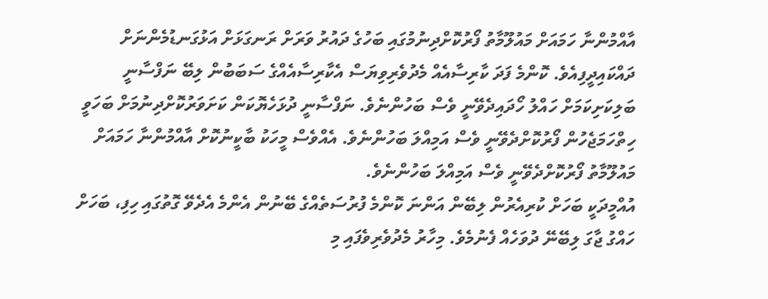އާއްމުންނާ ހަމައަށް މައުލޫމާތު ފޯރުކޮށްދިނުމުގައި ބަހުގެ ދައުރު ވަރަށް ރަނގަޅަށް އަޅުގަނޑުމެންނަށް ދައްކައިދީފިއެވެ. ކޮންމެ ފަދަ ކާރިސާއެއް މެދުވެރިވިޔަސް އެކާރިސާއެއްގެ ސަބަބުން ލިބޭ ނަފްސާނީ ބަލިކަށިކަމަށް ހައްލު ހޯދައިދެވޭނީ ވެސް ބަހުންނެވެ. ނަފްސާނީ ދުޅަހެޔޮކަން ކަށަވަރުކޮށްދިނުމަށް ބަހަވީ ހިތްހަމަޖެހުން ފޯރުކޮށްދެވޭނީ ވެސް އަމިއްލަ ބަހުންނެވެ. އެއްވެސް މީހަކު ބާކީނުކޮށް އާއްމުންނާ ހަމައަށް މައުލޫމާތު ފޯރުކޮށްދެވޭނީ ވެސް އަމިއްލަ ބަހުންނެވެ.
އުއްމީދަކީ ބަހަށް ކުރިއެރުން ލިބޭން އަންނަ ކޮންމެ ފުރުސަތެއްގެ ބޭނުން އެންމެ އެދެވޭ ގޮތުގައި ހިފި، ބަހަށް ހައްގު ޖާގަ ލިބޭނޭ ދުވަހެއް ފެނުމެވެ. މިހާރު މެދުވެރިވެފައި މި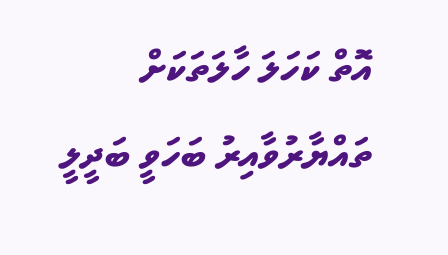އޮތް ކަހަލަ ހާލަތަކަށް ތައްޔާރުވާއިރު ބަހަވީ ބަދީލީ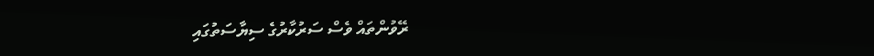ރޭވުންތައް ވެސް ސަރުކާރުގެ ސިޔާސަތުގައި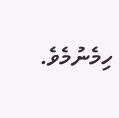ހިމެނުމެވެ.